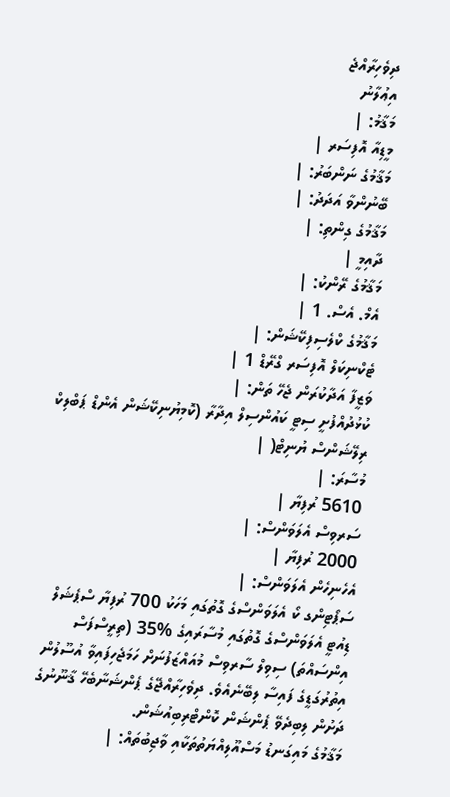ދިވެހިރާއްޖެ
އިޢުލާނު
މަޤާމު: |
މީޑިއާ އޮފިސަރ |
މަޤާމުގެ ނަންބަރު: |
ބޭނުންވާ އަދަދު: |
މަޤާމުގެ ގިންތި: |
ދާއިމީ |
މަޤާމުގެ ރޭންކު: |
އެމް. އެސް. 1 |
މަޤާމުގެ ކްލެސިފިކޭޝަން: |
ޓެކްނިކަލް އޮފިސަރ ގްރޭޑް 1 |
ވަޒީފާ އަދާކުރަން ޖެހޭ ތަން: |
ކުޅުދުއްފުށީ ސިޓީ ކައުންސިލް އިދާރާ (ކޮމިޔުނިކޭޝަން އެންޑް ޕަބްލިކް ރިލޭޝަންސް ޔުނިޓް( |
މުސާރަ: |
5610 ރުފިޔާ |
ސަރވިސް އެލަވަންސް: |
2000 ރުފިޔާ |
އެހެނިހެން އެލަވަންސް: |
ސަޕޯޓިންގ ކޯ އެލަވަންސްގެ ގޮތުގައި މަހަކު 700 ރުފިޔާ ސްޕެޝަލް ޑިއުޓީ އެލަވަންސްގެ ގޮތުގައި މުސާރައިގެ %35 (ތިރީސްފަސް އިންސައްތަ) ސިވިލް ސާރވިސް މުއައްޒަފުނަށް ހަމަޖެހިފައިވާ އުސޫލުން އިތުރުގަޑީގެ ފައިސާ ލިބޭނެއެވެ. ދިވެހިރާއްޖޭގެ ޕެންޝަނާބެހޭ ޤާނޫނުގެ ދަށުން ލިބިދެވޭ ޕެންޝަން ކޮންޓްރިބިއުޝަން.
މަޤާމުގެ މައިގަނޑު މަސްއޫލިއްޔަތުތަކާއި ވާޖިބުތައް: |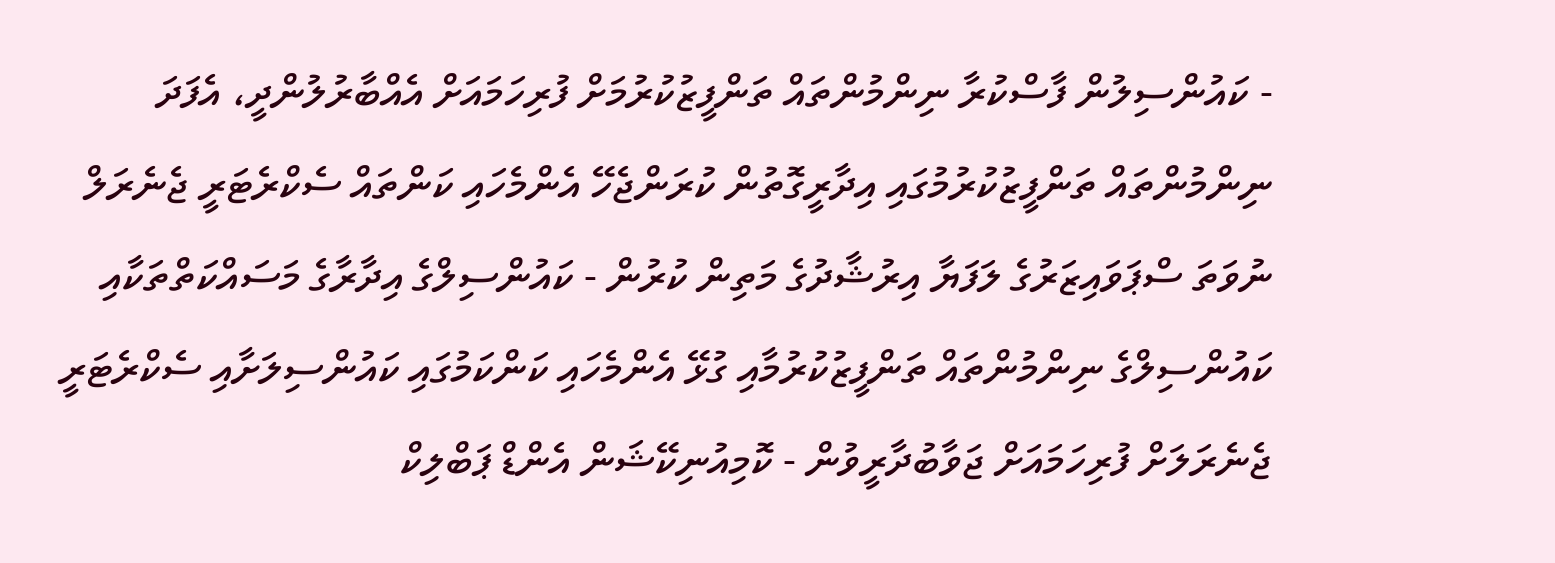- ކައުންސިލުން ފާސްކުރާ ނިންމުންތައް ތަންފީޒުކުރުމަށް ފުރިހަމައަށް އެއްބާރުލުންދީ، އެފަދަ ނިންމުންތައް ތަންފީޒުކުރުމުގައި އިދާރީގޮތުން ކުރަންޖެހޭ އެންމެހައި ކަންތައް ސެކްރެޓަރީ ޖެނެރަލް ނުވަތަ ސްޕަވައިޒަރުގެ ލަފަޔާ އިރުޝާދުގެ މަތިން ކުރުން - ކައުންސިލްގެ އިދާރާގެ މަސައްކަތްތަކާއި ކައުންސިލްގެ ނިންމުންތައް ތަންފީޒުކުރުމާއި ގުޅޭ އެންމެހައި ކަންކަމުގައި ކައުންސިލަށާއި ސެކްރެޓަރީ ޖެނެރަލަށް ފުރިހަމައަށް ޖަވާބުދާރީވުން - ކޮމިއުނިކޭޝަން އެންޑް ޕަބްލިކް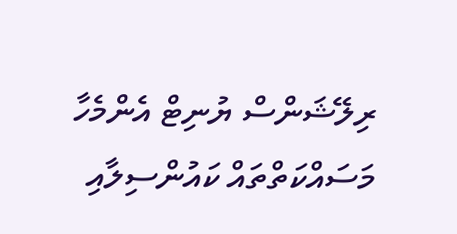ރިލޭޝަންސް ޔުނިޓް އެންމެހާ މަސައްކަތްތައް ކައުންސިލާއި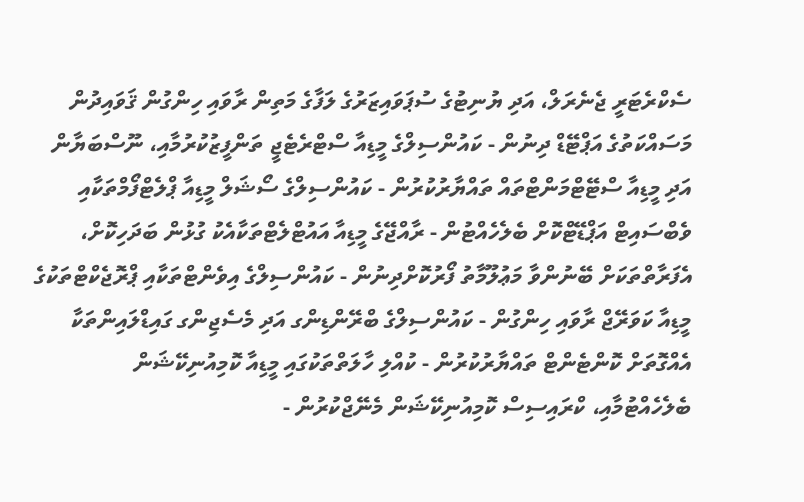ސެކްރެޓަރީ ޖެނެރަލް، އަދި ޔުނިޓުގެ ސުޕަވައިޒަރުގެ ލަފާގެ މަތިން ރާވައި ހިންގުން ޤަވައިދުން މަސައްކަތުގެ އަޕްޓޭޑް ދިނުން - ކައުންސިލްގެ މީޑިއާ ސްޓްރެޓެޖީ ތަންފީޒުކުރުމާއި، ނޫސްބަޔާން އަދި މީޑިއާ ސްޓޭޓްމަންޓްތައް ތައްޔާރުކުރުން - ކައުންސިލްގެ ސޯޝަލް މީޑިއާ ޕްލެޓްފޯމްތަކާއި ވެބްސައިޓް އަޕްޑޭޓްކޮށް ބެލެހެއްޓުން - ރާއްޖޭގެ މީޑިއާ އައުޓްލެޓްތަކާއެކު ގުޅުން ބަދަހިކޮށް، އެފަރާތްތަކަށް ބޭނުންވާ މަޢުލޫމާތު ފޯރުކޮށްދިނުން - ކައުންސިލްގެ އިވެންޓްތަކާއި ޕްރޮޖެކްޓްތަކުގެ މީޑިއާ ކަވަރޭޖް ރާވައި ހިންގުން - ކައުންސިލްގެ ބްރޭންޑިންގ އަދި މެސެޖިންގ ގައިޑްލައިންތަކާ އެއްގޮތަށް ކޮންޓެންޓް ތައްޔާރުކުރުން - ކުއްލި ހާލަތްތަކުގައި މީޑިއާ ކޮމިއުނިކޭޝަން ބެލެހެއްޓުމާއި، ކްރައިސިސް ކޮމިއުނިކޭޝަން މެނޭޖްކުރުން -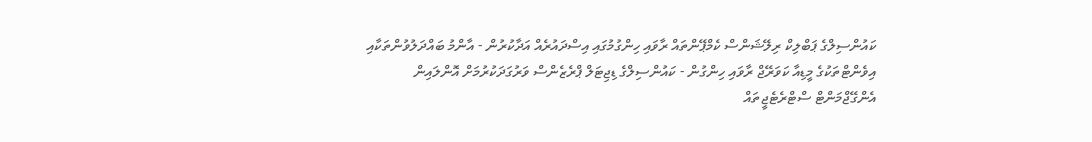ކައުންސިލްގެ ޕަބްލިކް ރިލޭޝަންސް ކެމްޕޭންތައް ރާވައި ހިންގުމުގައި އިސްދައުރެއް އަދާކުރުން - އާންމު ބައްދަލުވުންތަކާއި އިވެންޓްތަކުގެ މީޑިއާ ކަވަރޭޖް ރާވައި ހިންގުން - ކައުންސިލްގެ ޑިޖިޓަލް ޕްރެޒެންސް ވަރުގަދަކުރުމަށް އޮންލައިން އެންގޭޖްމަންޓް ސްޓްރެޓެޖީތައް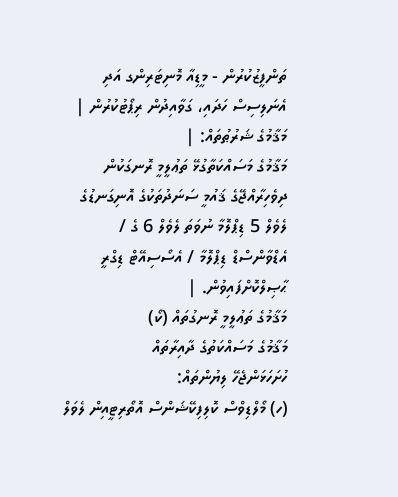ތަންފީޒުކުރުން - މީޑިއާ މޮނިޓަރިންގ އަދި އެނަލިސިސް ހަދައި، ގަވާއިދުން ރިޕޯޓުކުރުން |
މަޤާމުގެ ޝަރުޠުތައް: |
މަޤާމުގެ މަސައްކަތާގުޅޭ ތަޢުލީމީ ރޮނގަކުން ދިވެހިރާއްޖޭގެ ޤައުމީ ސަނަދުތަކުގެ އޮނިގަނޑުގެ ލެވެލް 5 ޑިޕްލޮމާ ނުވަތަ ލެވެލް 6 ގެ / އެޑްވާންސްޑް ޑިޕްލޮމާ / އެސޯސިއޭޓް ޑިގްރީ ޙާޞިލްކޮށްފައިވުން. |
މަޤާމުގެ ތަޢުލީމީ ރޮނގުތައް (ކޯ)
މަޤާމުގެ މަސައްކަތުގެ ދާއިރާތައް
ހުށަހަޅަންޖެހޭ ލިޔުންތައް:
(ހ) މޯލްޑިވްސް ކޮލިފިކޭޝަންސް އޮތޯރިޓީއިން ލެވަލް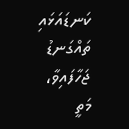ކަނޑައަޅައި ތައްގަނޑު ޖަހާފައިވާ، މަތީ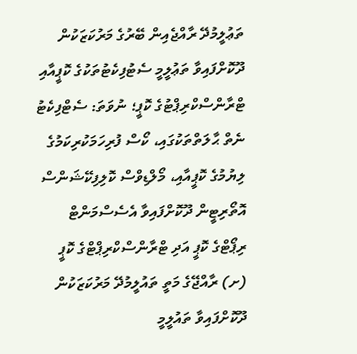ތަޢުލީމުދޭ ރާއްޖެއިން ބޭރުގެ މަރުކަޒަކުން ދޫކޮށްފައިވާ ތަޢުލީމީ ސެޓުފިކެޓުތަކުގެ ކޮޕީއާއި ޓްރާންސްކްރިޕްޓުގެ ކޮޕީ؛ ނުވަތަ: ސެޓްފިކެޓު ނެތް ޙާލަތްތަކުގައި، ކޯސް ފުރިހަމަކުރިކަމުގެ ލިޔުމުގެ ކޮޕީއާއި، މޯލްޑިވްސް ކޮލިފިކޭޝަންސް އޮތޯރިޓީން ދޫކޮށްފައިވާ އެސެސްމަންޓް ރިޕޯޓްގެ ކޮޕީ އަދި ޓްރާންސްކްރިޕްޓްގެ ކޮޕީ (ށ) ރާއްޖޭގެ މަތީ ތައުލީމުދޭ މަރުކަޒަކުން ދޫކޮށްފައިވާ ތައުލީމީ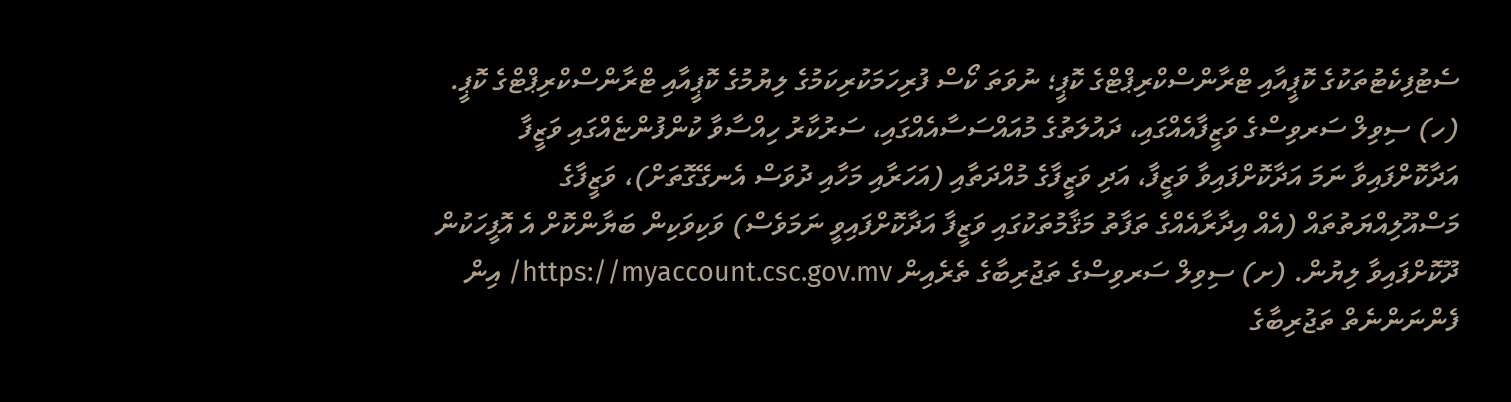ސެޓުފިކެޓުތަކުގެ ކޮޕީއާއި ޓްރާންސްކްރިޕްޓްގެ ކޮޕީ؛ ނުވަތަ ކޯސް ފުރިހަމަކުރިކަމުގެ ލިޔުމުގެ ކޮޕީއާއި ޓްރާންސްކްރިޕްޓްގެ ކޮޕީ.
(ހ) ސިވިލް ސަރވިސްގެ ވަޒީފާއެއްގައި، ދައުލަތުގެ މުއައްސަސާއެއްގައި، ސަރުކާރު ހިއްސާވާ ކުންފުންޏެއްގައި ވަޒީފާ އަދާކޮށްފައިވާ ނަމަ އަދާކޮށްފައިވާ ވަޒީފާ، އަދި ވަޒީފާގެ މުއްދަތާއި (އަހަރާއި މަހާއި ދުވަސް އެނގޭގޮތަށް)، ވަޒީފާގެ މަސްއޫލިއްޔަތުތައް (އެއް އިދާރާއެއްގެ ތަފާތު މަޤާމުތަކުގައި ވަޒީފާ އަދާކޮށްފައިވީ ނަމަވެސް) ވަކިވަކިން ބަޔާންކޮށް އެ އޮފީހަކުން ދޫކޮށްފައިވާ ލިޔުން. (ށ) ސިވިލް ސަރވިސްގެ ތަޖުރިބާގެ ތެރެއިން https://myaccount.csc.gov.mv/ އިން ފެންނަންނެތް ތަޖުރިބާގެ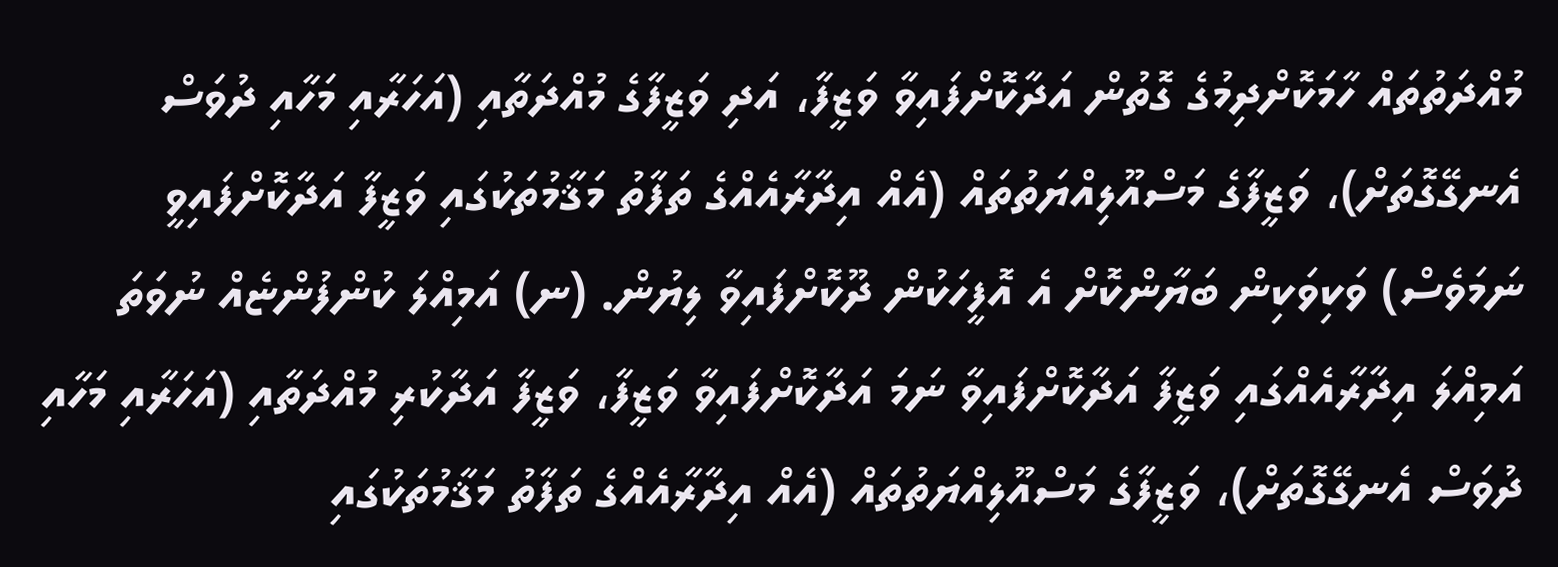މުއްދަތުތައް ހާމަކޮށްދިމުގެ ގޮތުން އަދާކޮށްފައިވާ ވަޒީފާ، އަދި ވަޒީފާގެ މުއްދަތާއި (އަހަރާއި މަހާއި ދުވަސް އެނގޭގޮތަށް)، ވަޒީފާގެ މަސްއޫލިއްޔަތުތައް (އެއް އިދާރާއެއްގެ ތަފާތު މަޤާމުތަކުގައި ވަޒީފާ އަދާކޮށްފައިވީ ނަމަވެސް) ވަކިވަކިން ބަޔާންކޮށް އެ އޮފީހަކުން ދޫކޮށްފައިވާ ލިޔުން. (ނ) އަމިއްލަ ކުންފުންޏެއް ނުވަތަ އަމިއްލަ އިދާރާއެއްގައި ވަޒީފާ އަދާކޮށްފައިވާ ނަމަ އަދާކޮށްފައިވާ ވަޒީފާ، ވަޒީފާ އަދާކުރި މުއްދަތާއި (އަހަރާއި މަހާއި ދުވަސް އެނގޭގޮތަށް)، ވަޒީފާގެ މަސްއޫލިއްޔަތުތައް (އެއް އިދާރާއެއްގެ ތަފާތު މަޤާމުތަކުގައި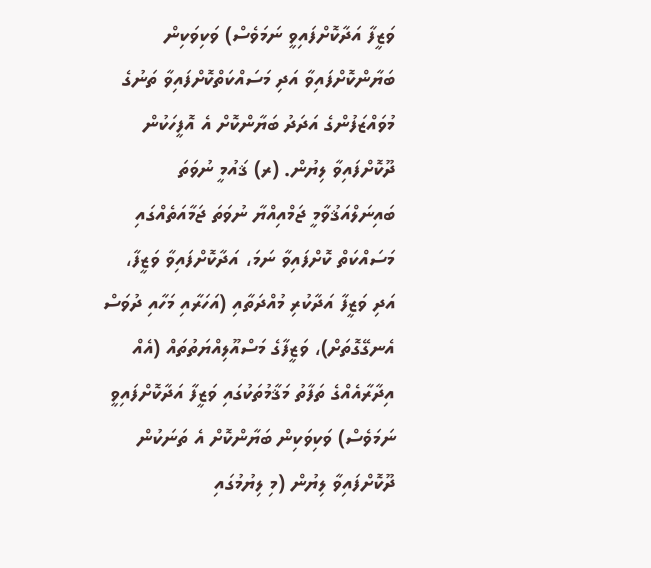ވަޒީފާ އަދާކޮށްފައިވީ ނަމަވެސް) ވަކިވަކިން ބަޔާންކޮށްފައިވާ އަދި މަސައްކަތްކޮށްފައިވާ ތަނުގެ މުވައްޒަފުންގެ އަދަދު ބަޔާންކޮށް އެ އޮފީހަކުން ދޫކޮށްފައިވާ ލިޔުން. (ރ) ޤައުމީ ނުވަތަ ބައިނަލްއަޤުވާމީ ޖަމްއިއްޔާ ނުވަތަ ޖަމާއަތެއްގައި މަސައްކަތް ކޮށްފައިވާ ނަމަ، އަދާކޮށްފައިވާ ވަޒީފާ، އަދި ވަޒީފާ އަދާކުރި މުއްދަތާއި (އަހަރާއި މަހާއި ދުވަސް އެނގޭގޮތަށް)، ވަޒީފާގެ މަސްއޫލިއްޔަތުތައް (އެއް އިދާރާއެއްގެ ތަފާތު މަޤާމުތަކުގައި ވަޒީފާ އަދާކޮށްފައިވީ ނަމަވެސް) ވަކިވަކިން ބަޔާންކޮށް އެ ތަނަކުން ދޫކޮށްފައިވާ ލިޔުން (މި ލިޔުމުގައި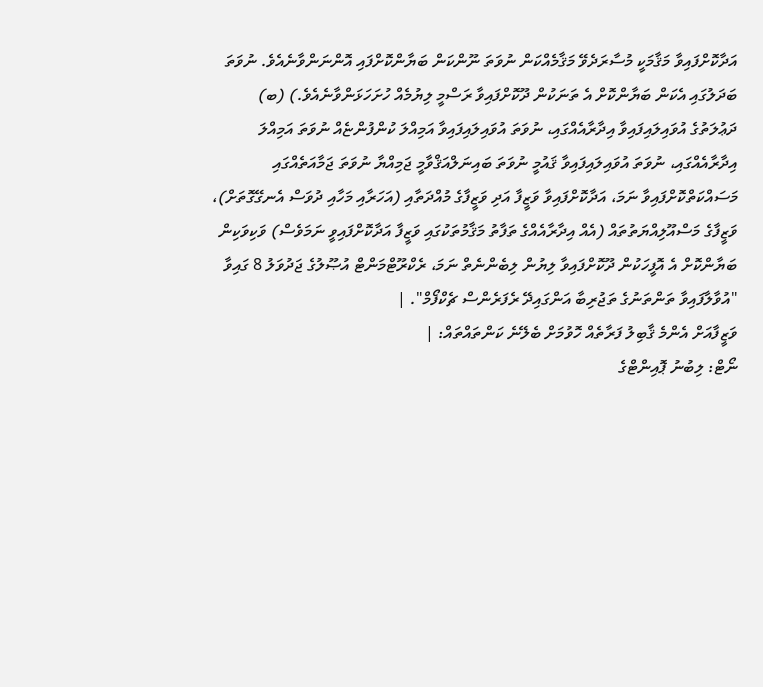އަދާކޮށްފައިވާ މަޤާމަކީ މުސާރަދެވޭ މަޤާމެއްކަން ނުވަތަ ނޫންކަން ބަޔާންކޮށްފައި އޮންނަންވާނެއެވެ. ނުވަތަ ބަދަލުގައި އެކަން ބަޔާންކޮށް އެ ތަނަކުން ދޫކޮށްފައިވާ ރަސްމީ ލިޔުމެއް ހުށަހަޅަންވާނެއެވެ.) (ބ) ދަޢުލަތުގެ އުވައިލައިފައިވާ އިދާރާއެއްގައި، ނުވަތަ އުވައިލައިފައިވާ އަމިއްލަ ކުންފުންޏެއް ނުވަތަ އަމިއްލަ އިދާރާއެއްގައި، ނުވަތަ އުވައިލައިފައިވާ ޤައުމީ ނުވަތަ ބައިނަލްއަޤްވާމީ ޖަމިއްޔާ ނުވަތަ ޖަމާއަތެއްގައި މަސައްކަތްކޮށްފައިވާ ނަމަ، އަދާކޮށްފައިވާ ވަޒީފާ އަދި ވަޒީފާގެ މުއްދަތާއި (އަހަރާއި މަހާއި ދުވަސް އެނގޭގޮތަށް)، ވަޒީފާގެ މަސްއޫލިއްޔަތުތައް (އެއް އިދާރާއެއްގެ ތަފާތު މަޤާމުތަކުގައި ވަޒީފާ އަދާކޮށްފައިވީ ނަމަވެސް) ވަކިވަކިން ބަޔާންކޮށް އެ އޮފީހަކުން ދޫކޮށްފައިވާ ލިޔުން ލިބެންނެތް ނަމަ، ރެކްރޫޓްމަންޓް އުޞޫލުގެ ޖަދުވަލު 8 ގައިވާ "އުވާލާފައިވާ ތަންތަނުގެ ތަޖުރިބާ އަންގައިދޭ ރެފަރެންސް ޗެކްފޯމް". |
ވަޒީފާއަށް އެންމެ ޤާބިލު ފަރާތެއް ހޮވުމަށް ބެލޭނެ ކަންތައްތައް: |
ނޯޓް: ލިބުނު ޕޮއިންޓްގެ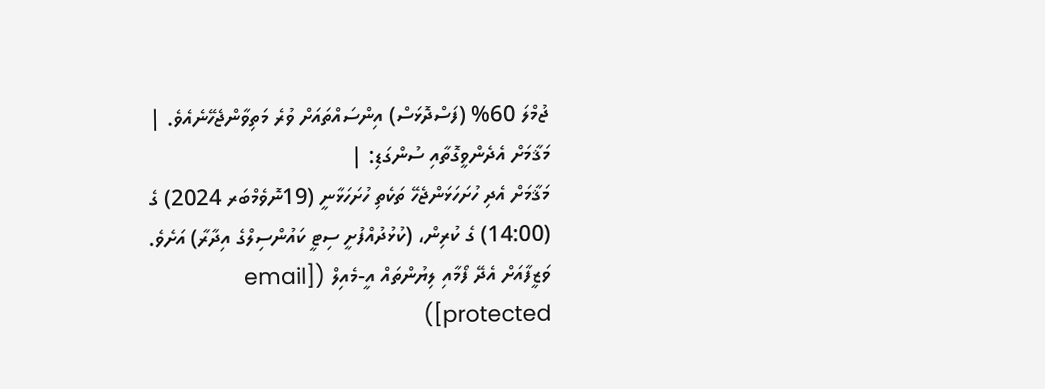ޖުމްލަ 60% (ފަސްދޮޅަސް) އިންސައްތައަށް ވުރެ މަތިވާންޖެހޭނެއެވެ. |
މަޤާމަށް އެދެންވީގޮތާއި ސުންގަޑި: |
މަޤާމަށް އެދި ހުށަހަޅަންޖެހޭ ތަކެތި ހުށަހަޅާނީ (19ނޮވެމްބަރ 2024) ގެ (14:00) ގެ ކުރިން، (ކުޅުދުއްފުށީ ސިޓީ ކައުންސިލްގެ އިދާރާ) އަށެވެ. ވަޒީފާއަށް އެދޭ ފޯމާއި ލިޔުންތައް އީ-މެއިލް ([email protected])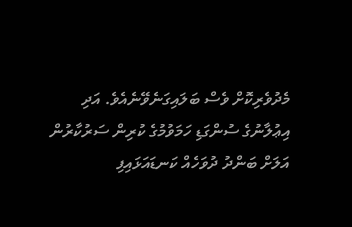މެދުވެރިކޮށް ވެސް ބަލައިގަނެވޭނެއެވެ. އަދި އިޢުލާނުގެ ސުންގަޑި ހަމަވުމުގެ ކުރިން ސަރުކާރުން އަލަށް ބަންދު ދުވަހެއް ކަނޑައަޅައިފި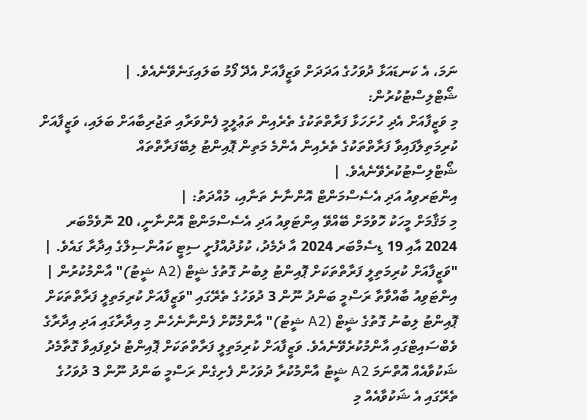ނަމަ، އެ ކަނޑައަޅާ ދުވަހުގެ އަދަދަށް ވަޒީފާއަށް އެދޭ ފޯމު ބަލައިގަނެވޭނެއެވެ. |
ޝޯޓްލިސްޓުކުރުން:
މި ވަޒީފާއަށް އެދި ހުށަހަޅާ ފަރާތްތަކުގެ ތެރެއިން ތަޢުލީމީ ފެންވަރާއި ތަޖުރިބާއަށް ބަލައި، ވަޒީފާއަށް ކުރިމަތިލާފައިވާ ފަރާތްތަކުގެ ތެރެއިން އެންމެ މަތިން ޕޮއިންޓު ލިބޭފަރާތްތައް ޝޯޓްލިސްޓުކުރެވޭނެއެވެ. |
އިންޓަރވިއު އަދި އެސެސްމަންޓް އޮންނާނެ ތަނާއި، މުއްދަތު: |
މި މަޤާމަށް މީހަކު ހޮވުމަށް ބޭއްވޭ އިންޓަވިއު އަދި އެސެސްމަންޓް އޮންނާނީ، 20 ނޮވެމްބަރ 2024 އާއި 19 ޑިސެމްބަރ 2024 އާ ދެމެދު، ކުޅުދުއްފުށީ ސިޓީ ކައުންސިލްގެ އިދާރާ ގައެވެ. |
"ވަޒީފާއަށް ކުރިމަތިލީ ފަރާތްތަކަށް ޕޮއިންޓު ލިބުނު ގޮތުގެ ޝީޓް (A2 ޝީޓު)" އާންމުކުރުން |
އިންޓަވިއު ބާއްވާތާ ރަސްމީ ބަންދު ނޫން 3 ދުވަހުގެ ތެރޭގައި "ވަޒީފާއަށް ކުރިމަތިލީ ފަރާތްތަކަށް ޕޮއިންޓު ލިބުނު ގޮތުގެ ޝީޓް (A2 ޝީޓު)" އާންމުކޮށް ފެންނާނެހެން މި އިދާރާގައި އަދި އިދާރާގެ ވެބްސައިޓްގައި އާންމުކުރެވޭނެއެވެ. ވަޒީފާއަށް ކުރިމަތިލީ ފަރާތްތަކަށް ޕޮއިންޓު ދެވިފައިވާ ގޮތާމެދު ޝަކުވާއެއް އޮތްނަމަ A2 ޝީޓު އާންމުކުރާ ދުވަހުން ފެށިގެން ރަސްމީ ބަންދު ނޫން 3 ދުވަހުގެ ތެރޭގައި އެ ޝަކުވާއެއް މި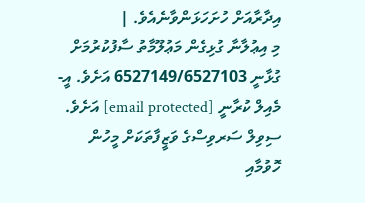އިދާރާއަށް ހުށަހަޅަންވާނެއެވެ. |
މި އިޢުލާނާ ގުޅިގެން މަޢުލޫމާތު ސާފުކުރުމަށް ގުޅާނީ 6527149/6527103 އަށެވެ. އީ-މެއިލް ކުރާނީ [email protected] އަށެވެ. ސިވިލް ސަރވިސްގެ ވަޒީފާތަކަށް މީހުން ހޮވުމާއި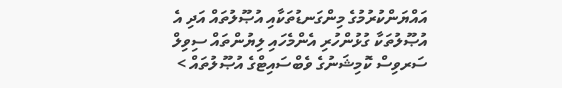އައްޔަންކުރުމުގެ މިންގަނޑުތަކާއި އުޞޫލުތައް އަދި އެ އުޞޫލުތަކާ ގުޅުންހުރި އެންމެހައި ލިޔުންތައް ސިވިލް ސަރވިސް ކޮމިޝަނުގެ ވެބްސައިޓްގެ އުޞޫލުތައް >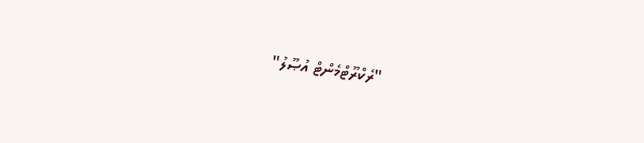"ރެކްރޫޓްމެންޓް އުޞޫލު"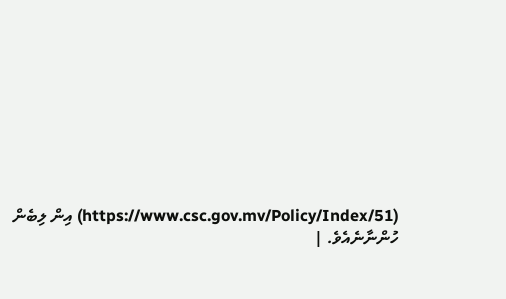(https://www.csc.gov.mv/Policy/Index/51) އިން ލިބެން ހުންނާނެއެވެ. |